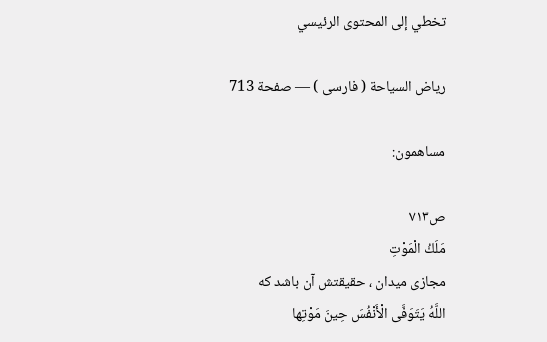تخطي إلى المحتوى الرئيسي

رياض السياحة ( فارسى ) — صفحة 713

مساهمون:

ص٧١٣
مَلَكُ الْمَوْتِ
مجازى ميدان ، حقيقتش آن باشد كه
اللَّهُ يَتَوَفَّى الْأَنْفُسَ حِينَ مَوْتِها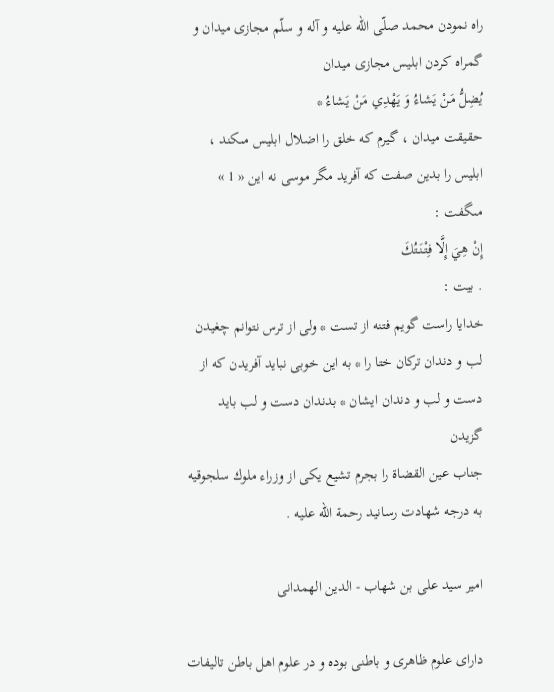راه نمودن محمد صلّى اللّه عليه و آله و سلّم مجازى ميدان و گمراه كردن ابليس مجازى ميدان
يُضِلُّ مَنْ يَشاءُ وَ يَهْدِي مَنْ يَشاءُ *
حقيقت ميدان ، گيرم كه خلق را اضلال ابليس مىكند ، ابليس را بدين صفت كه آفريد مگر موسى نه اين « 1 » مىگفت :
إِنْ هِيَ إِلَّا فِتْنَتُكَ
. بيت :
خدايا راست گويم فتنه از تست * ولى از ترس نتوانم چغيدن لب و دندان تركان ختا را * به اين خوبى نبايد آفريدن كه از دست و لب و دندان ايشان * بدندان دست و لب بايد گزيدن
جناب عين القضاة را بجرم تشيع يكى از وزراء ملوك سلجوقيه به درجه شهادت رسانيد رحمة اللّه عليه .

امير سيد على بن شهاب - الدين الهمدانى

داراى علوم ظاهرى و باطنى بوده و در علوم اهل باطن تاليفات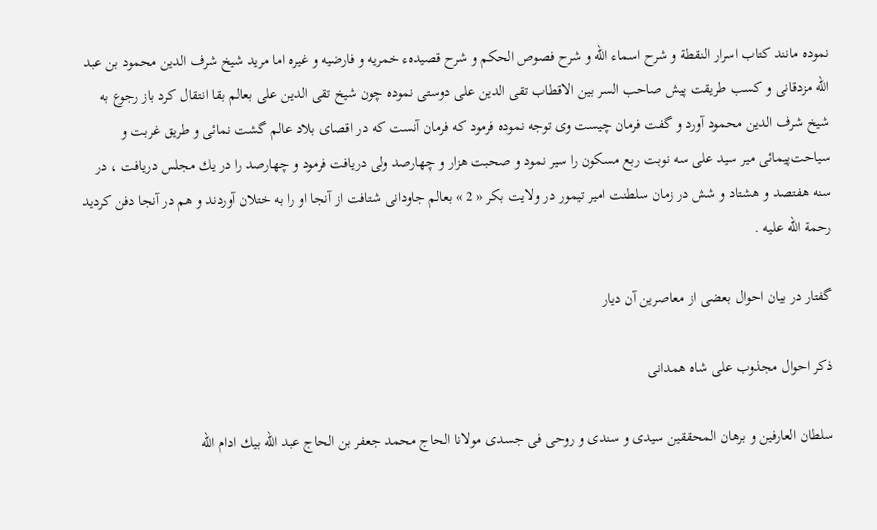نموده مانند كتاب اسرار النقطة و شرح اسماء اللّه و شرح فصوص الحكم و شرح قصيدهء خمريه و فارضيه و غيره اما مريد شيخ شرف الدين محمود بن عبد اللّه مزدقانى و كسب طريقت پيش صاحب السر بين الاقطاب تقى الدين على دوستى نموده چون شيخ تقى الدين على بعالم بقا انتقال كرد باز رجوع به شيخ شرف الدين محمود آورد و گفت فرمان چيست وى توجه نموده فرمود كه فرمان آنست كه در اقصاى بلاد عالم گشت نمائى و طريق غربت و سياحت‌پيمائى مير سيد على سه نوبت ربع مسكون را سير نمود و صحبت هزار و چهارصد ولى دريافت فرمود و چهارصد را در يك مجلس دريافت ، در سنه هفتصد و هشتاد و شش در زمان سلطنت امير تيمور در ولايت بكر « 2 » بعالم جاودانى شتافت از آنجا او را به ختلان آوردند و هم در آنجا دفن كرديد رحمة اللّه عليه .

گفتار در بيان احوال بعضى از معاصرين آن ديار

ذكر احوال مجذوب على شاه همدانى

سلطان العارفين و برهان المحققين سيدى و سندى و روحى فى جسدى مولانا الحاج محمد جعفر بن الحاج عبد اللّه بيك ادام اللّه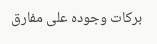بركات وجوده على مفارق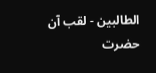الطالبين - لقب آن حضرت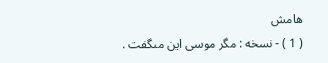هامش
( 1 ) - نسخه : مگر موسى اين مىگفت .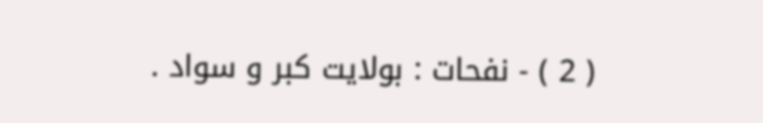( 2 ) - نفحات : بولايت كبر و سواد .